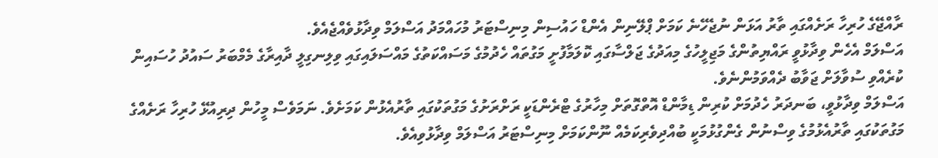ރާއްޖޭގެ ހުރިހާ ރަށެއްގައި ތާރު އަޅަން ނުޖެހޭނެ ކަމަށް ޕްލޭނިން އެންޑް ހައުސިން މިނިސްޓަރު މުހައްމަދު އަސްލަމް ވިދާޅުވެއްޖެއެވެ.
އަސްލަމް އެހެން ވިދާޅުވީ ރައްޔިތުންގެ މަޖިލީހުގެ މިއަދުގެ ޖަލްސާގައި ކޮލަމާފުށީ މަގުތައް ހެދުމުގެ މަސައްކަތުގެ މައްސަލައިގައި ވިލިނގިލީ ދާއިރާގެ މެމްބަރު ސައުދު ހުސައިން ކުރެއްވި ސުވާލަށް ޖަވާބު ދެއްވަމުންނެވެ.
އަސްލަމް ވިދާޅުވީ، ބަނދަރު ހެދުމަށް ކުރިން ޑިމާންޑް އޮތްގޮތަށް މިހާރުގެ ޓްރެންޑަކީ ރަށްރަށުގެ މަގުތަކުގައި ތާރުއެޅުން ކަމަށެވެ. ނަމަވެސް މީހުން ދިރިއުޅޭ ހުރިހާ ރަށެއްގެ މަގުތަކުގައި ތާރުއެޅުމުގެ ވިސްނުން ގެންގުޅުމަކީ ބުއްދިވެރިކަމެއް ނޫންކަމަށް މިނިސްޓަރު އަސްލަމް ވިދާޅުވިއެވެ.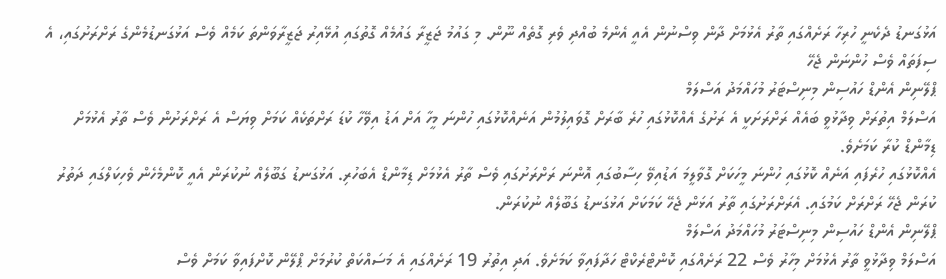އަޅުގަނޑު ދެކެނީ ހުރިހާ ރަށެއްގައި ތާރު އެޅުމަށް ދާން ވިސްނުން އެއީ އެންމެ ބުއްދި ވެރި ގޮތެއް ނޫން. މި ގައުމު ޖަޒީރާ ގައުމެއް ގޮތުގައި އުޅޭއިރު ޖަޒީރާވަންތަ ކަމެއް ވެސް އަޅުގަނޑުމެންގެ ރަށްރަށުގައި، އެ ސިފަތައް ވެސް ހުންނަން ޖެހޭ
ޕްލޭނިން އެންޑް ހައުސިން މިނިސްޓަރު މުހައްމަދު އަސްލަމް
އަސްލަމް އިތުރަށް ވިދާޅުވީ ބައެއް ރަށްރަށަކީ އެ ރަށުގެ އެއްކޮޅުގައި ހުރެ ބާރަށް ގޮވައިލުމުން އަނެއްކޮޅުގައި ހުންނަ މީހާ އަށް އަޑު އިވޭހާ ކުޑަ ރަށްތަކެއް ކަމަށް ވިޔަސް އެ ރަށްރަށުން ވެސް ތާރު އެޅުމަށް ޑިމާންޑް ކުރާ ކަމަށެވެ.
އެއްކޮޅުގައި ހުރެފައި އަނެއް ކޮޅުގައި ހުންނަ މީހަކަށް ގޮވާލީމަ އަޑުއިވޭ ހިސާބުގައި އޮންނަ ރަށްރަށުގައި ވެސް ތާރު އެޅުމަށް ޑިމާންޑް އެބަހުރި. އަޅުގަނޑު ގަބޫލެއް ނުކުރަން އެއީ ކޮންމެހެން ވެހިކަލްގައި ދަތުރު ކުރަން ޖެހޭ ރަށްރަށް ކަމުގައި. އެރަށްރަށުގައި ތާރު އަޅަން ޖެހޭ ކަމަކަށް އަޅުގަނޑު ގަބޫލެއް ނުކުރަން.
ޕްލޭނިން އެންޑް ހައުސިން މިނިސްޓަރު މުހައްމަދު އަސްލަމް
އަސްލަމް ވިދާޅުވީ ތާރު އެޅުމަށް މިހާރު ވެސް 22 ރަށެއްގައި ކޮންޓްރެކްޓް ހަދާފައިވާ ކަމަށެވެ. އަދި އިތުރު 19 ރަށެއްގައި އެ މަސައްކަތް ކުރުމަށް ޕްލޭން ކޮށްފައިވާ ކަމަށް ވެސް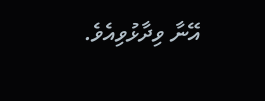އޭނާ ވިދާޅުވިއެވެ.